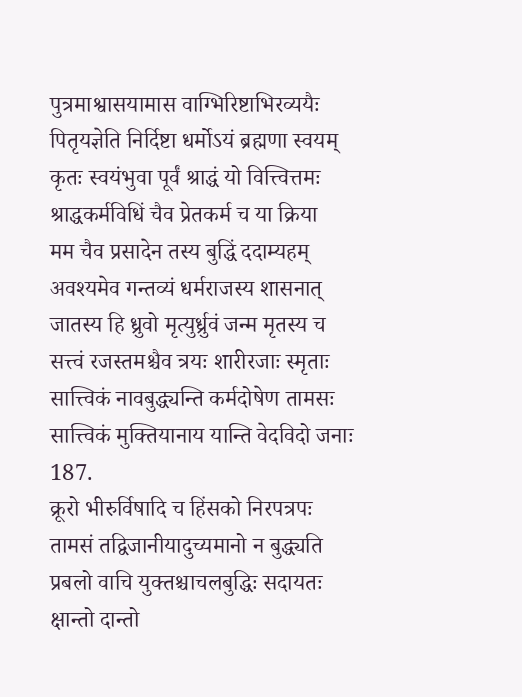पुत्रमाश्वासयामास वाग्भिरिष्टाभिरव्ययैः
पितृयज्ञेति निर्दिष्टा धर्मोऽयं ब्रह्मणा स्वयम्
कृतः स्वयंभुवा पूर्वं श्राद्धं यो वित्त्वित्तमः
श्राद्धकर्मविधिं चैव प्रेतकर्म च या क्रिया
मम चैव प्रसादेन तस्य बुद्धिं ददाम्यहम्
अवश्यमेव गन्तव्यं धर्मराजस्य शासनात्
जातस्य हि ध्रुवो मृत्युर्ध्रुवं जन्म मृतस्य च
सत्त्वं रजस्तमश्चैव त्रयः शारीरजाः स्मृताः
सात्त्विकं नावबुद्ध्यन्ति कर्मदोषेण तामसः
सात्त्विकं मुक्तियानाय यान्ति वेदविदो जनाः 187.
क्रूरो भीरुर्विषादि च हिंसको निरपत्रपः
तामसं तद्विजानीयादुच्यमानो न बुद्ध्यति
प्रबलो वाचि युक्तश्चाचलबुद्धिः सदायतः
क्षान्तो दान्तो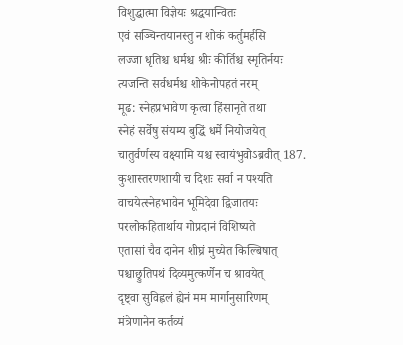विशुद्धात्मा विज्ञेयः श्रद्धयान्वितः
एवं सञ्चिन्तयानस्तु न शोकं कर्तुमर्हसि
लज्जा धृतिश्च धर्मश्च श्रीः कीर्तिश्च स्मृतिर्नयः
त्यजन्ति सर्वधर्मश्च शोकेनोपहतं नरम्
मूढ: स्नेहप्रभावेण कृत्वा हिंसानृते तथा
स्नेहं सर्वेषु संयम्य बुद्धिं धर्मे नियोजयेत्
चातुर्वर्णस्य वक्ष्यामि यश्च स्वायंभुवोऽब्रवीत् 187.
कुशास्तरणशायी च दिशः सर्वा न पश्यति
वाचयेत्स्नेहभावेन भूमिदेवा द्विजातयः
परलोकहितार्थाय गोप्रदानं विशिष्यते
एतासां चैव दानेन शीघ्रं मुच्येत किल्बिषात्
पश्चाछ्रुतिपथं दिव्यमुत्कर्णेन च श्रावयेत्
दृष्ट्वा सुविह्वलं ह्येनं मम मार्गानुसारिणम्
मंत्रेणानेन कर्तव्यं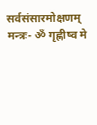सर्वसंसारमोक्षणम्
मन्त्रः- ॐ गृह्णीष्व मे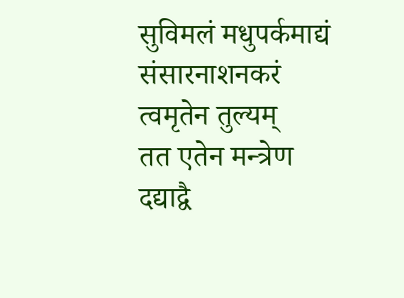सुविमलं मधुपर्कमाद्यं संसारनाशनकरं त्वमृतेन तुल्यम्
तत एतेन मन्त्रेण दद्याद्वै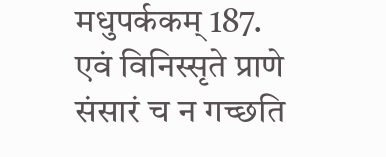मधुपर्ककम् 187.
एवं विनिस्सृते प्राणे संसारं च न गच्छति